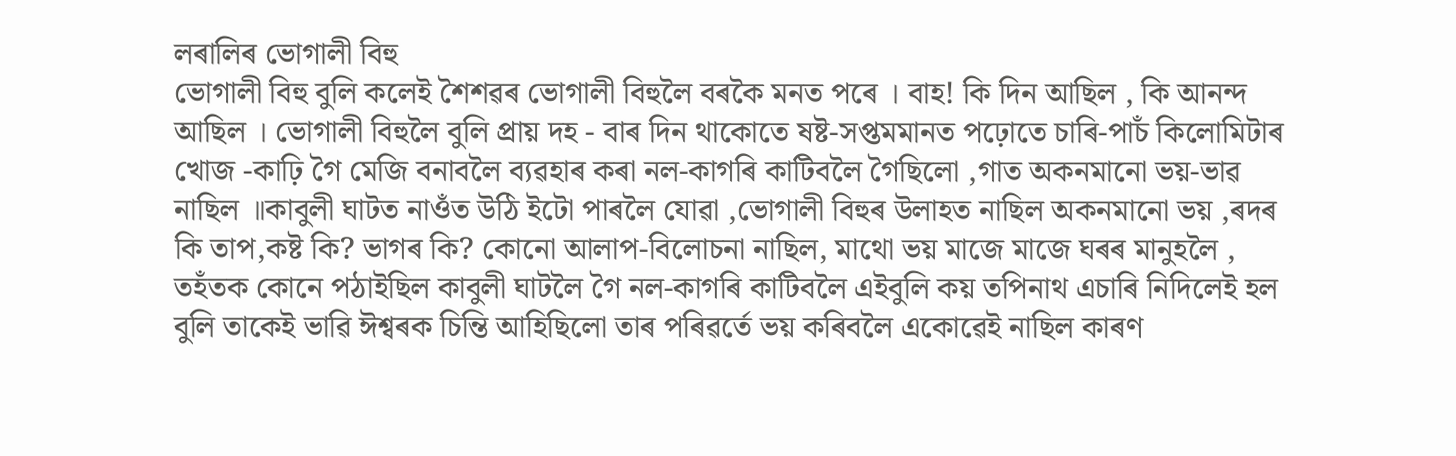লৰালিৰ ভোগালী বিহু
ভোগালী বিহু বুলি কলেই শৈশৱৰ ভোগালী বিহুলৈ বৰকৈ মনত পৰে । বাহ! কি দিন আছিল , কি আনন্দ আছিল । ভোগালী বিহুলৈ বুলি প্ৰায় দহ - বাৰ দিন থাকোতে ষষ্ট-সপ্তমমানত পঢ়োতে চাৰি-পাচঁ কিলোমিটাৰ খোজ -কাঢ়ি গৈ মেজি বনাবলৈ ব্যৱহাৰ কৰা নল-কাগৰি কাটিবলৈ গৈছিলো ,গাত অকনমানো ভয়-ভাৱ নাছিল ॥কাবুলী ঘাটত নাওঁত উঠি ইটো পাৰলৈ যোৱা ,ভোগালী বিহুৰ উলাহত নাছিল অকনমানো ভয় ,ৰদৰ কি তাপ,কষ্ট কি? ভাগৰ কি? কোনো আলাপ-বিলোচনা নাছিল, মাথো ভয় মাজে মাজে ঘৰৰ মানুহলৈ , তহঁতক কোনে পঠাইছিল কাবুলী ঘাটলৈ গৈ নল-কাগৰি কাটিবলৈ এইবুলি কয় তপিনাথ এচাৰি নিদিলেই হল বুলি তাকেই ভাৱি ঈশ্বৰক চিন্তি আহিছিলো তাৰ পৰিৱৰ্তে ভয় কৰিবলৈ একোৱেই নাছিল কাৰণ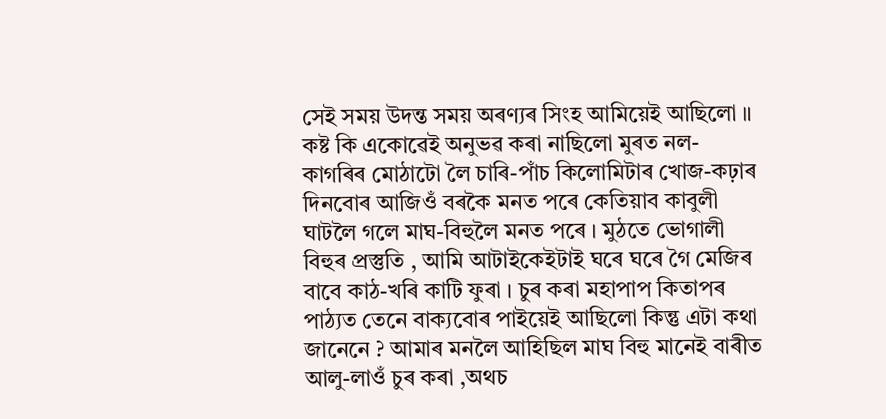সেই সময় উদন্ত সময় অৰণ্যৰ সিংহ আমিয়েই আছিলো ॥ কষ্ট কি একোৱেই অনুভৱ কৰা নাছিলো মুৰত নল-কাগৰিৰ মোঠাটো লৈ চাৰি-পাঁচ কিলোমিটাৰ খোজ-কঢ়াৰ দিনবোৰ আজিওঁ বৰকৈ মনত পৰে কেতিয়াব কাবুলী ঘাটলৈ গলে মাঘ-বিহুলৈ মনত পৰে । মুঠতে ভোগালী বিহুৰ প্ৰস্তুতি , আমি আটাইকেইটাই ঘৰে ঘৰে গৈ মেজিৰ বাবে কাঠ-খৰি কাটি ফুৰা । চুৰ কৰা মহাপাপ কিতাপৰ পাঠ্যত তেনে বাক্যবোৰ পাইয়েই আছিলো কিন্তু এটা কথা জানেনে ? আমাৰ মনলৈ আহিছিল মাঘ বিহু মানেই বাৰীত আলু-লাওঁ চুৰ কৰা ,অথচ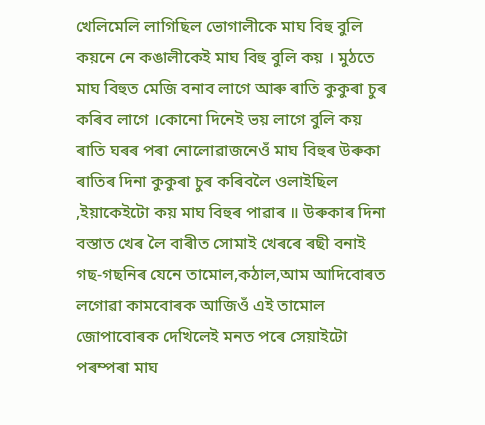খেলিমেলি লাগিছিল ভোগালীকে মাঘ বিহু বুলি কয়নে নে কঙালীকেই মাঘ বিহু বুলি কয় । মুঠতে মাঘ বিহুত মেজি বনাব লাগে আৰু ৰাতি কুকুৰা চুৰ কৰিব লাগে ।কোনো দিনেই ভয় লাগে বুলি কয় ৰাতি ঘৰৰ পৰা নোলোৱাজনেওঁ মাঘ বিহুৰ উৰুকা ৰাতিৰ দিনা কুকুৰা চুৰ কৰিবলৈ ওলাইছিল ,ইয়াকেইটো কয় মাঘ বিহুৰ পাৱাৰ ॥ উৰুকাৰ দিনা বস্তাত খেৰ লৈ বাৰীত সোমাই খেৰৰে ৰছী বনাই গছ-গছনিৰ যেনে তামোল,কঠাল,আম আদিবোৰত লগোৱা কামবোৰক আজিওঁ এই তামোল জোপাবোৰক দেখিলেই মনত পৰে সেয়াইটো পৰম্পৰা মাঘ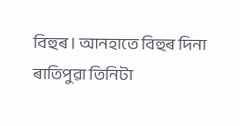বিহুৰ । আনহাতে বিহুৰ দিনা ৰাতিপুৱা তিনিটা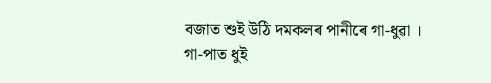বজাত শুই উঠি দমকলৰ পানীৰে গা-ধুৱা ।
গা-পাত ধুই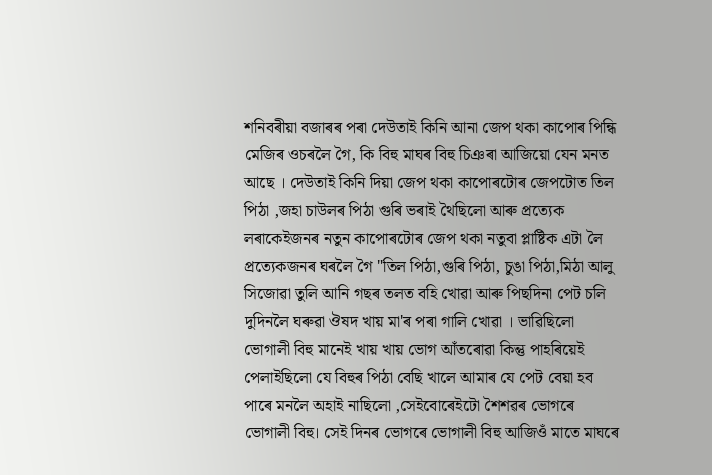শনিবৰীয়া বজাৰৰ পৰা দেউতাই কিনি আনা জেপ থকা কাপোৰ পিন্ধি মেজিৰ ওচৰলৈ গৈ, কি বিহু মাঘৰ বিহু চিঞৰা আজিয়ো যেন মনত আছে । দেউতাই কিনি দিয়া জেপ থকা কাপোৰটোৰ জেপটোত তিল পিঠা ,জহা চাউলৰ পিঠা গুৰি ভৰাই থৈছিলো আৰু প্ৰত্যেক লৰাকেইজনৰ নতুন কাপোৰটোৰ জেপ থকা নতুবা প্লাষ্টিক এটা লৈ প্ৰত্যেকজনৰ ঘৰলৈ গৈ "তিল পিঠা,গুৰি পিঠা, চুঙা পিঠা,মিঠা আলু সিজোৱা তুলি আনি গছৰ তলত বহি খোৱা আৰু পিছদিনা পেট চলি দুদিনলৈ ঘৰুৱা ঔষদ খায় মা'ৰ পৰা গালি খোৱা । ভাৱিছিলো ভোগালী বিহু মানেই খায় খায় ভোগ আঁতৰোৱা কিন্তু পাহৰিয়েই পেলাইছিলো যে বিহুৰ পিঠা বেছি খালে আমাৰ যে পেট বেয়া হব পাৰে মনলৈ অহাই নাছিলো ,সেইবোৰেইটো শৈশৱৰ ভোগৰে ভোগালী বিহু। সেই দিনৰ ভোগৰে ভোগালী বিহু আজিওঁ মাতে মাঘৰে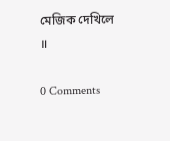মেজিক দেখিলে ॥

0 Comments